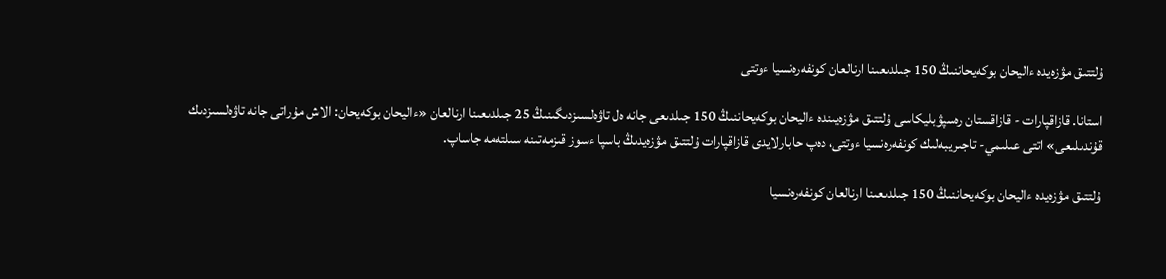ۇلتتىق مۋزەيدە ءاليحان بوكەيحاننىڭ 150 جىلدىعىنا ارنالعان كونفەرەنسيا ءوتتى

استانا. قازاقپارات - قازاقستان رەسپۋبليكاسى ۇلتتىق مۋزەيىندە ءاليحان بوكەيحاننىڭ 150 جىلدىعى جانە ەل تاۋەلسىزدىگىنىڭ 25 جىلدىعىنا ارنالعان «ءاليحان بوكەيحان: الاش مۇراتى جانە تاۋەلسىزدىك قۇندىلىعى» اتتى عىلىمي- تاجىريبەلىك كونفەرەنسيا ءوتتى، دەپ حابارلايدى قازاقپارات ۇلتتىق مۋزەيدىڭ باسپا ءسوز قىزمەتىنە سىلتەمە جاساپ.

ۇلتتىق مۋزەيدە ءاليحان بوكەيحاننىڭ 150 جىلدىعىنا ارنالعان كونفەرەنسيا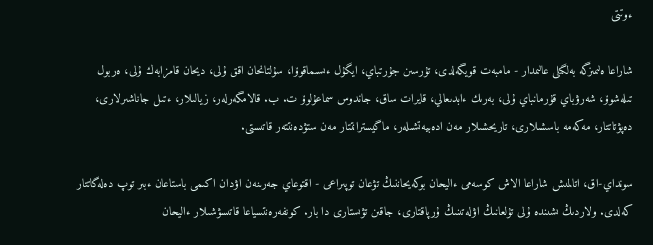ءوتتى

شاراعا ەلىمىزگە بەلگىلى عالىمدار - مامبەت قويگەلدى، تۇرسىن جۇرتباي، ايگۇل ءىسىماقوۆا، سۇلتانحان اقق ۇلى، ديحان قامزابەك ۇلى، ەربول تىلەشوۆ، شەرۋباي قۇرمانباي ۇلى، بەرىك ءابدىعالي، قايرات ساق، جاندوس سماعۇلوۆ ت. ب. قالامگەرلەر، زيالىلار، ءتىل جاناشىرلارى، دەپۋتاتتار، مەكەمە باسشىلارى، تاريحشىلار مەن ادەبيەتشىلەر، ماگيسترانتتار مەن ستۋدەنتتەر قاتىستى.

سونداي-اق، اتالمىش شاراعا الاش كوسەمى ءاليحان بوكەيحاننىڭ تۋعان توپىراعى - اقتوعاي جەرىنەن اۋدان اكىمى باستاعان ءبىر توپ دەلەگاتتار كەلدى. ولاردىڭ ىشىندە ۇلى تۇلعانىڭ اۋلەتىنىڭ ۇرپاقتارى، جاقىن تۋىستارى دا بار. كونفەرەنتسياعا قاتىسۋشىلار ءاليحان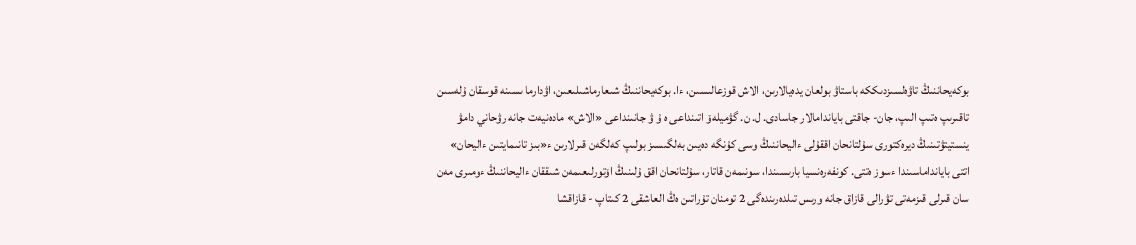بوكەيحاننىڭ تاۋەلسىزدىككە باستاۋ بولعان يدەيالارىن، الاش قوزعالىسىن، ءا. بوكەيحاننىڭ شىعارماشىلىعىن، اۋدارما ىسىنە قوسقان ۇلەسىن تاقىرىپ ەتىپ الىپ، جان- جاقتى باياندامالار جاسادى. ل. ن. گۋميلەۆ اتىنداعى ە ۇ ۋ جانىنداعى «الاش» مادەنيەت جانە رۋحاني دامۋ ينستيتۋتىنىڭ ديرەكتورى سۇلتانحان اققۇلى ءاليحاننىڭ وسى كۇنگە دەيىن بەلگىسىز بولىپ كەلگەن قىرلارىن ء«بىز تانىمايتىن ءاليحان» اتتى بايانداماسىندا ءسوز ەتتى. كونفەرەنسيا بارىسىندا، سونىمەن قاتار، سۇلتانحان اقق ۇلىنىڭ اۆتورلىعىمەن شىققان ءاليحاننىڭ ءومىرى مەن سان قىرلى قىزمەتى تۋرالى قازاق جانە ورىس تىلدەرىندەگى 2 تومنان تۇراتىن ەڭ العاشقى 2 كىتاپ - قازاقشا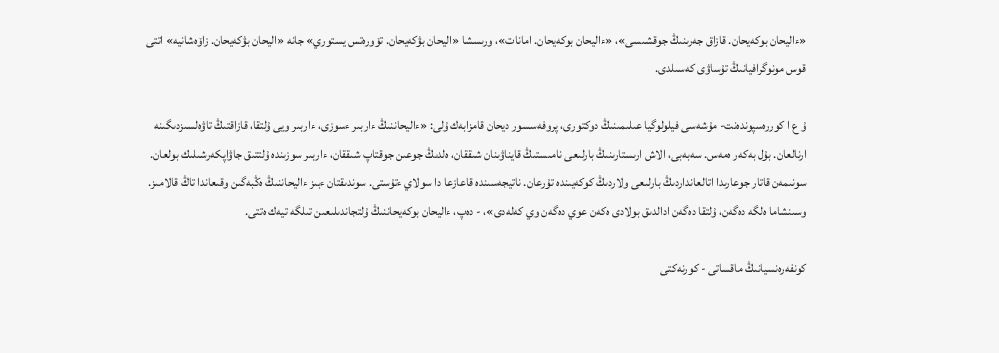«ءاليحان بوكەيحان. قازاق جەرىنىڭ جوقشىسى»، «ءاليحان بوكەيحان. امانات»، ورىسشا «اليحان بۋكەيحان. تۆورەتس يستوري» جانە «اليحان بۋكەيحان. زاۆەشانيە» اتتى قوس مونوگرافيانىڭ تۇساۋى كەسىلدى.

ۇ ع ا كوررەسپوندەنت- مۇشەسى فيلولوگيا عىلىمىنىڭ دوكتورى، پروفەسسور ديحان قامزابەك ۇلى: «ءاليحاننىڭ ءاربىر ءسوزى، ءاربىر ويى ۇلتقا، قازاقتىڭ تاۋەلسىزدىگىنە ارنالعان. بۇل بەكەر ەمەس. سەبەبى، الاش ارىستارىنىڭ بارلىعى نامىستىڭ قايناۋىنان شىققان، ەلدىڭ جوعىن جوقتاپ شىققان، ءاربىر سوزىندە ۇلتتىق جاۋاپكەرشىلىك بولعان. سونىمەن قاتار جوعارىدا اتالعانداردىڭ بارلىعى ولاردىڭ كوكەيىندە تۇرعان. ناتيجەسىندە قاعازعا دا سولاي ءتۇستى. سوندىقتان ءبىز ءاليحاننىڭ ەڭبەگىن وقىعاندا تاڭ قالامىز. وسىنشاما ەلگە دەگەن، ۇلتقا دەگەن ادالدىق بولادى ەكەن عوي دەگەن وي كەلەدى»، - دەپ، ءاليحان بوكەيحاننىڭ ۇلتجاندىلىعىن تىلگە تيەك ەتتى.

كونفەرەنسيانىڭ ماقساتى - كورنەكتى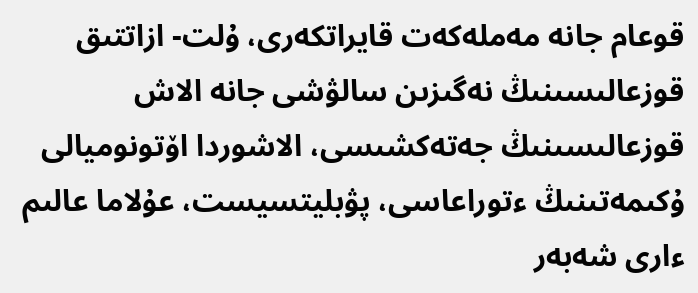قوعام جانە مەملەكەت قايراتكەرى، ۇلت- ازاتتىق قوزعالىسىنىڭ نەگىزىن سالۋشى جانە الاش قوزعالىسىنىڭ جەتەكشىسى، الاشوردا اۆتونوميالى ۇكىمەتىنىڭ ءتوراعاسى، پۋبليتسيست، عۇلاما عالىم ءارى شەبەر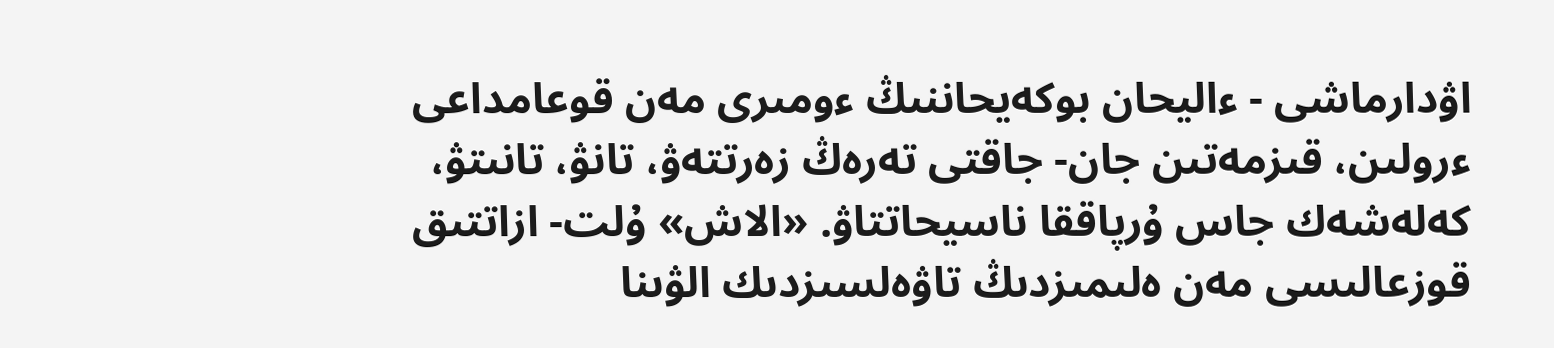اۋدارماشى - ءاليحان بوكەيحاننىڭ ءومىرى مەن قوعامداعى ءرولىن، قىزمەتىن جان- جاقتى تەرەڭ زەرتتەۋ، تانۋ، تانىتۋ، كەلەشەك جاس ۇرپاققا ناسيحاتتاۋ. «الاش» ۇلت- ازاتتىق قوزعالىسى مەن ەلىمىزدىڭ تاۋەلسىزدىك الۋىنا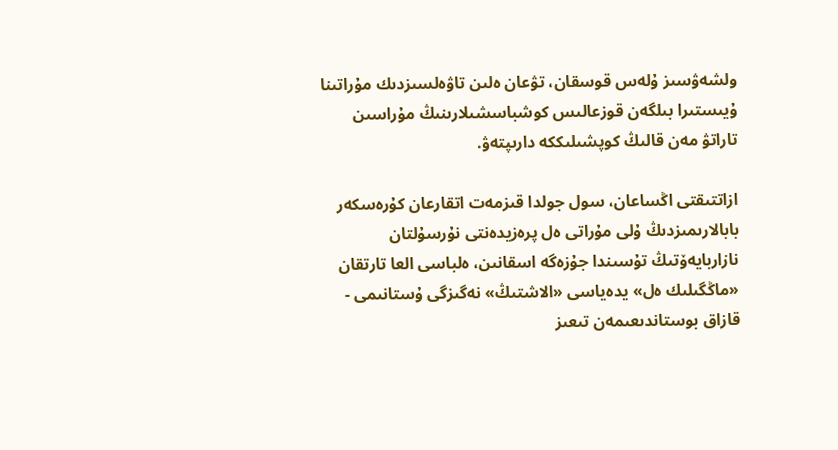ولشەۋسىز ۇلەس قوسقان، تۋعان ەلىن تاۋەلسىزدىك مۇراتىنا ۇيىستىرا بىلگەن قوزعالىس كوشباسشىلارىنىڭ مۇراسىن تاراتۋ مەن قالىڭ كوپشىلىككە دارىپتەۋ.

ازاتتىقتى اڭساعان، سول جولدا قىزمەت اتقارعان كۇرەسكەر بابالارىمىزدىڭ ۇلى مۇراتى ەل پرەزيدەنتى نۇرسۇلتان نازاربايەۆتىڭ تۇسىندا جۇزەگە اسقانىن، ەلباسى العا تارتقان «ماڭگىلىك ەل» يدەياسى «الاشتىڭ» نەگىزگى ۇستانىمى - قازاق بوستاندىعىمەن تىعىز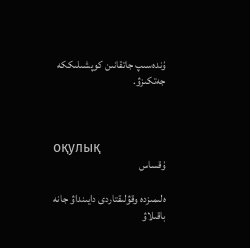ۇندەسىپ جاتقانىن كوپشىلىككە جەتكىزۋ.



оқулық
ۇقساس

ەلىمىزدە وقۋلىقتاردى دايىنداۋ جانە باقىلاۋ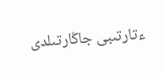ءتارتىبى جاڭارتىلدى